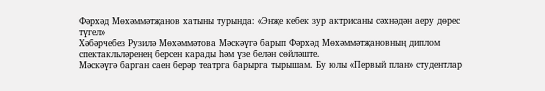Фәрхәд Мөхәммәтҗанов хатыны турында: «Энҗе кебек зур актрисаны сәхнәдән аеру дөрес түгел»
Хәбәрчебез Рузилә Мөхәммәтова Мәскәүгә барып Фәрхәд Мөхәммәтҗановның диплом спектакльләренең берсен карады һәм үзе белән сөйләште.
Мәскәүгә барган саен берәр театрга барырга тырышам. Бу юлы «Первый план» студентлар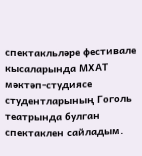спектакльләре фестивале кысаларында МХАТ мәктәп-студиясе студентларының Гоголь театрында булган спектаклен сайладым.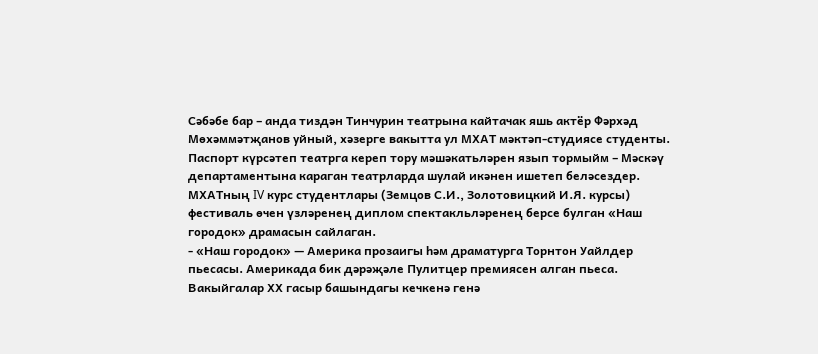Сәбәбе бар – анда тиздән Тинчурин театрына кайтачак яшь актёр Фәрхәд Мөхәммәтҗанов уйный, хәзерге вакытта ул МХАТ мәктәп-студиясе студенты.
Паспорт күрсәтеп театрга кереп тору мәшәкатьләрен язып тормыйм – Мәскәү департаментына караган театрларда шулай икәнен ишетеп беләсездер.
МХАТның IV курс студентлары (Земцов С.И., Золотовицкий И.Я. курсы) фестиваль өчен үзләренең диплом спектакльләренең берсе булган «Наш городок» драмасын сайлаган.
- «Наш городок» — Америка прозаигы һәм драматурга Торнтон Уайлдер пьесасы. Америкада бик дәрәҗәле Пулитцер премиясен алган пьеса.
Вакыйгалар ХХ гасыр башындагы кечкенә генә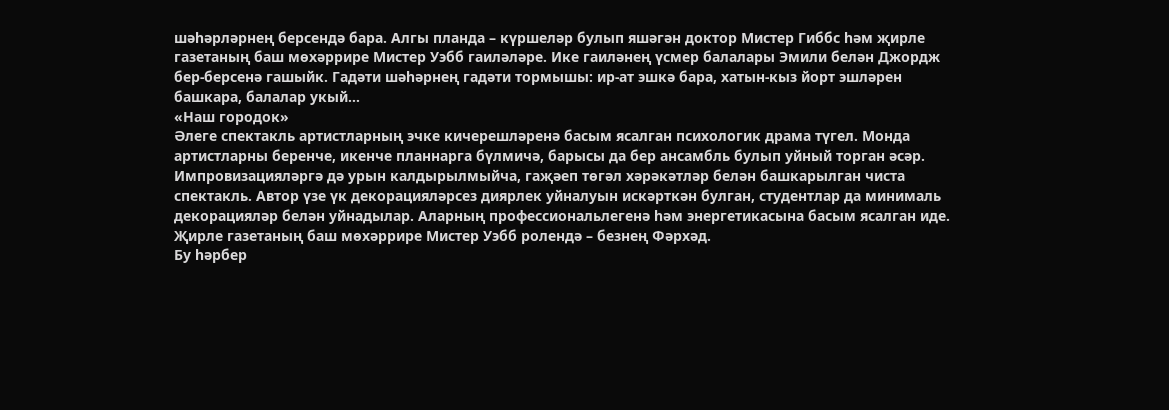шәһәрләрнең берсендә бара. Алгы планда – күршеләр булып яшәгән доктор Мистер Гиббс һәм җирле газетаның баш мөхәррире Мистер Уэбб гаиләләре. Ике гаиләнең үсмер балалары Эмили белән Джордж бер-берсенә гашыйк. Гадәти шәһәрнең гадәти тормышы: ир-ат эшкә бара, хатын-кыз йорт эшләрен башкара, балалар укый…
«Наш городок»
Әлеге спектакль артистларның эчке кичерешләренә басым ясалган психологик драма түгел. Монда артистларны беренче, икенче планнарга бүлмичә, барысы да бер ансамбль булып уйный торган әсәр. Импровизацияләргә дә урын калдырылмыйча, гаҗәеп төгәл хәрәкәтләр белән башкарылган чиста спектакль. Автор үзе үк декорацияләрсез диярлек уйналуын искәрткән булган, студентлар да минималь декорацияләр белән уйнадылар. Аларның профессиональлегенә һәм энергетикасына басым ясалган иде. Җирле газетаның баш мөхәррире Мистер Уэбб ролендә – безнең Фәрхәд.
Бу һәрбер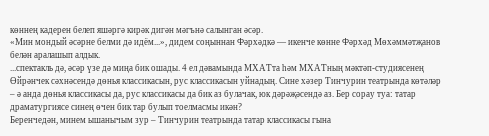көннең кадерен белеп яшәргә кирәк дигән мәгънә салынган әсәр.
«Мин мондый әсәрне белми дә идём...», дидем соңыннан Фәрхәдкә — икенче көнне Фәрхәд Мөхәммәтҗанов белән аралашып алдык.
...спектакль дә, әсәр үзе дә миңа бик ошады. 4 ел дәвамында МХАТта һәм МХАТның мәктәп-студиясенең Өйрәнчек сәхнәсендә дөнья классикасын, рус классикасын уйнадың. Сине хәзер Тинчурин театрында көтәләр – ә анда дөнья классикасы да, рус классикасы да бик аз булачак, юк дәрәҗәсендә аз. Бер сорау туа: татар драматургиясе синең өчен бик тар булып тоелмасмы икән?
Беренчедән, минем ышанычым зур – Тинчурин театрында татар классикасы гына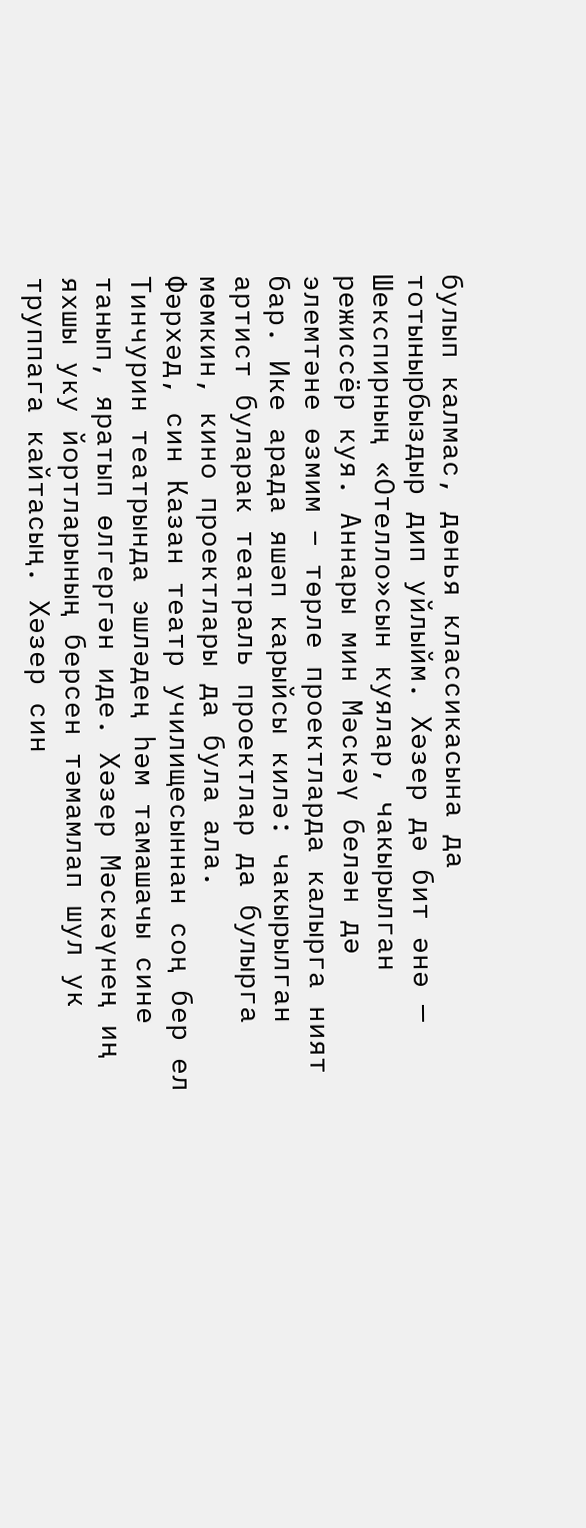булып калмас, дөнья классикасына да тотынырбыздыр дип уйлыйм. Хәзер дә бит әнә — Шекспирның «Отелло»сын куялар, чакырылган режиссёр куя. Аннары мин Мәскәү белән дә элемтәне өзмим – төрле проектларда калырга ният бар. Ике арада яшәп карыйсы килә: чакырылган артист буларак театраль проектлар да булырга мөмкин, кино проектлары да була ала.
Фәрхәд, син Казан театр училищесыннан соң бер ел Тинчурин театрында эшләдең һәм тамашачы сине танып, яратып өлгергән иде. Хәзер Мәскәүнең иң яхшы уку йортларының берсен тәмамлап шул ук труппага кайтасың. Хәзер син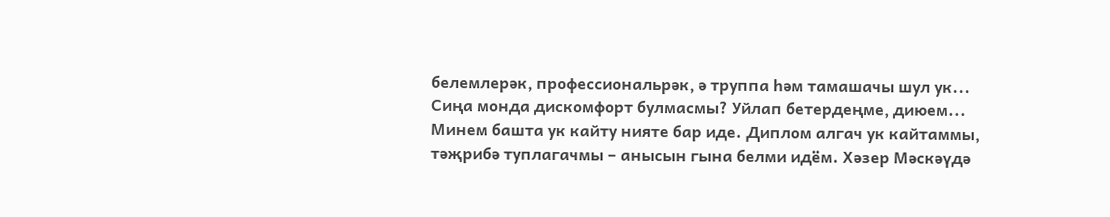белемлерәк, профессиональрәк, ә труппа һәм тамашачы шул ук... Сиңа монда дискомфорт булмасмы? Уйлап бетердеңме, диюем...
Минем башта ук кайту нияте бар иде. Диплом алгач ук кайтаммы, тәҗрибә туплагачмы – анысын гына белми идём. Хәзер Мәскәүдә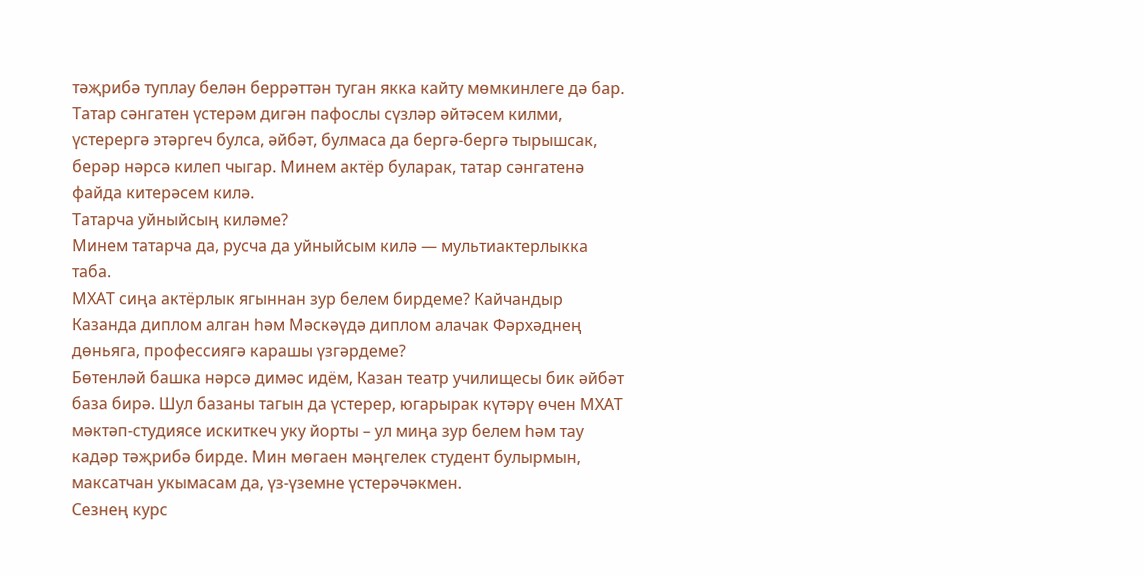тәҗрибә туплау белән беррәттән туган якка кайту мөмкинлеге дә бар. Татар сәнгатен үстерәм дигән пафослы сүзләр әйтәсем килми, үстерергә этәргеч булса, әйбәт, булмаса да бергә-бергә тырышсак, берәр нәрсә килеп чыгар. Минем актёр буларак, татар сәнгатенә файда китерәсем килә.
Татарча уйныйсың киләме?
Минем татарча да, русча да уйныйсым килә — мультиактерлыкка таба.
МХАТ сиңа актёрлык ягыннан зур белем бирдеме? Кайчандыр Казанда диплом алган һәм Мәскәүдә диплом алачак Фәрхәднең дөньяга, профессиягә карашы үзгәрдеме?
Бөтенләй башка нәрсә димәс идём, Казан театр училищесы бик әйбәт база бирә. Шул базаны тагын да үстерер, югарырак күтәрү өчен МХАТ мәктәп-студиясе искиткеч уку йорты – ул миңа зур белем һәм тау кадәр тәҗрибә бирде. Мин мөгаен мәңгелек студент булырмын, максатчан укымасам да, үз-үземне үстерәчәкмен.
Сезнең курс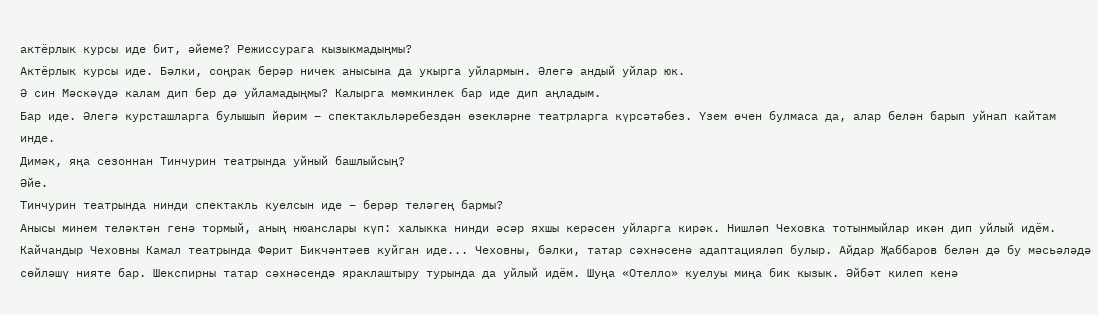актёрлык курсы иде бит, әйеме? Режиссурага кызыкмадыңмы?
Актёрлык курсы иде. Бәлки, соңрак берәр ничек анысына да укырга уйлармын. Әлегә андый уйлар юк.
Ә син Мәскәүдә калам дип бер дә уйламадыңмы? Калырга мөмкинлек бар иде дип аңладым.
Бар иде. Әлегә курсташларга булышып йөрим – спектакльләребездән өзекләрне театрларга күрсәтәбез. Үзем өчен булмаса да, алар белән барып уйнап кайтам инде.
Димәк, яңа сезоннан Тинчурин театрында уйный башлыйсың?
Әйе.
Тинчурин театрында нинди спектакль куелсын иде – берәр теләгең бармы?
Анысы минем теләктән генә тормый, аның нюанслары күп: халыкка нинди әсәр яхшы керәсен уйларга кирәк. Нишләп Чеховка тотынмыйлар икән дип уйлый идём. Кайчандыр Чеховны Камал театрында Фәрит Бикчәнтәев куйган иде... Чеховны, бәлки, татар сәхнәсенә адаптацияләп булыр. Айдар Җаббаров белән дә бу мәсьәләдә сөйләшү нияте бар. Шекспирны татар сәхнәсендә яраклаштыру турында да уйлый идём. Шуңа «Отелло» куелуы миңа бик кызык. Әйбәт килеп кенә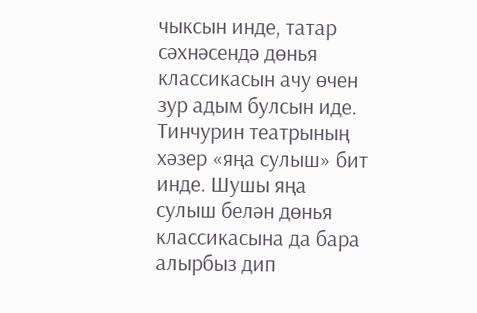чыксын инде, татар сәхнәсендә дөнья классикасын ачу өчен зур адым булсын иде. Тинчурин театрының хәзер «яңа сулыш» бит инде. Шушы яңа сулыш белән дөнья классикасына да бара алырбыз дип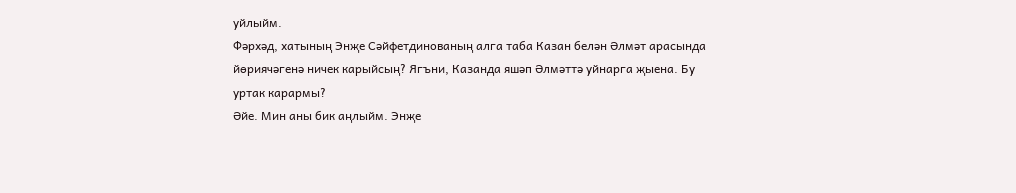уйлыйм.
Фәрхәд, хатының Энҗе Сәйфетдинованың алга таба Казан белән Әлмәт арасында йөриячәгенә ничек карыйсың? Ягъни, Казанда яшәп Әлмәттә уйнарга җыена. Бу уртак карармы?
Әйе. Мин аны бик аңлыйм. Энҗе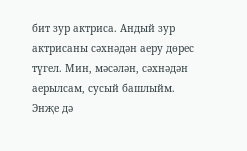бит зур актриса. Андый зур актрисаны сәхнәдән аеру дөрес түгел. Мин, мәсәлән, сәхнәдән аерылсам, сусый башлыйм. Энҗе дә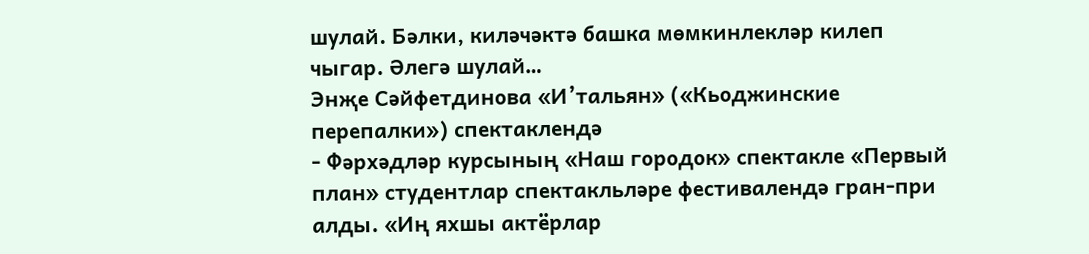шулай. Бәлки, киләчәктә башка мөмкинлекләр килеп чыгар. Әлегә шулай…
Энҗе Сәйфетдинова «И’тальян» («Кьоджинские перепалки») спектаклендә
- Фәрхәдләр курсының «Наш городок» спектакле «Первый план» студентлар спектакльләре фестивалендә гран-при алды. «Иң яхшы актёрлар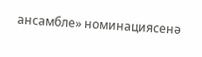ансамбле» номинациясенә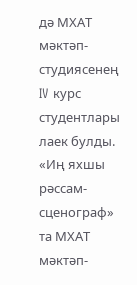дә МХАТ мәктәп-студиясенең IV курс студентлары лаек булды. «Иң яхшы рәссам-сценограф» та МХАТ мәктәп-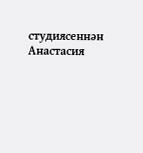студиясеннән Анастасия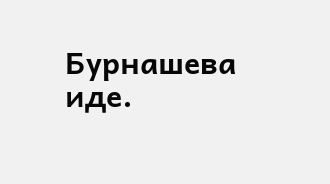Бурнашева иде.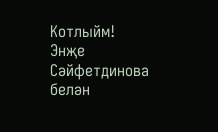Котлыйм!
Энҗе Сәйфетдинова белән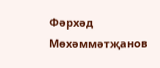Фәрхәд Мөхәммәтҗанов